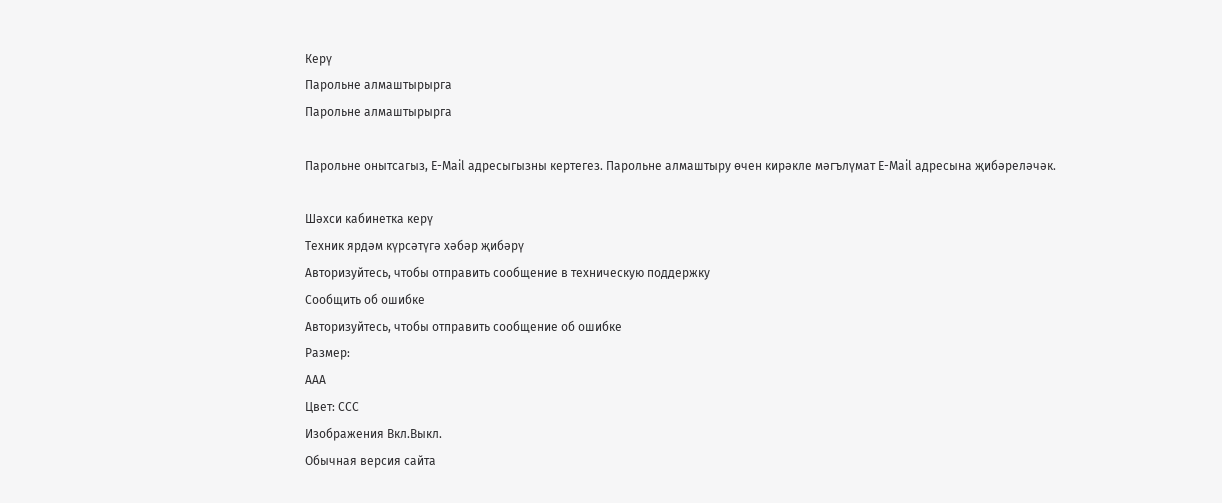Керү
Парольне алмаштырырга
Парольне алмаштырырга

Парольне онытсагыз, E-Mail адресыгызны кертегез. Парольне алмаштыру өчен кирәкле мәгълүмат E-Mail адресына җибәреләчәк.

Шәхси кабинетка керү
Техник ярдәм күрсәтүгә хәбәр җибәрү
Авторизуйтесь, чтобы отправить сообщение в техническую поддержку
Сообщить об ошибке
Авторизуйтесь, чтобы отправить сообщение об ошибке
Размер:
AAA
Цвет: CCC
Изображения Вкл.Выкл.
Обычная версия сайта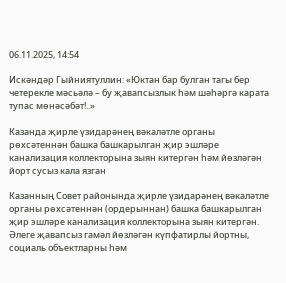06.11.2025, 14:54

Искәндәр Гыйниятуллин: «Юктан бар булган тагы бер четерекле мәсьәлә – бу җавапсызлык һәм шәһәргә карата тупас мөнәсәбәт!..»

Казанда җирле үзидарәнең вәкаләтле органы рөхсәтеннән башка башкарылган җир эшләре канализация коллекторына зыян китергән һәм йөзләгән йорт сусыз кала язган

Казанның Совет районында җирле үзидарәнең вәкаләтле органы рөхсәтеннән (ордерыннан) башка башкарылган җир эшләре канализация коллекторына зыян китергән. Әлеге җавапсыз гамәл йөзләгән күпфатирлы йортны, социаль объектларны һәм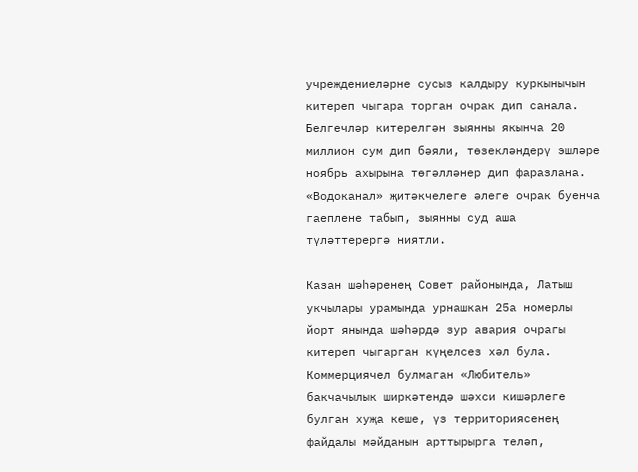учреждениеләрне сусыз калдыру куркынычын китереп чыгара торган очрак дип санала. Белгечләр китерелгән зыянны якынча 20 миллион сум дип бәяли, төзекләндерү эшләре ноябрь ахырына төгәлләнер дип фаразлана. «Водоканал» җитәкчелеге әлеге очрак буенча гаеплене табып, зыянны суд аша түләттерергә ниятли.

Казан шәһәренең Совет районында, Латыш укчылары урамында урнашкан 25а номерлы йорт янында шәһәрдә зур авария очрагы китереп чыгарган күңелсез хәл була. Коммерциячел булмаган «Любитель» бакчачылык ширкәтендә шәхси кишәрлеге булган хуҗа кеше, үз территориясенең файдалы мәйданын арттырырга теләп,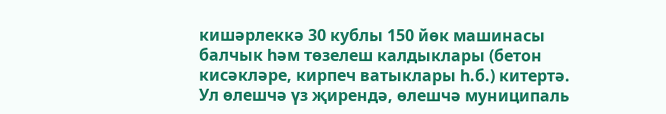кишәрлеккә 30 кублы 150 йөк машинасы балчык һәм төзелеш калдыклары (бетон кисәкләре, кирпеч ватыклары һ.б.) китертә. Ул өлешчә үз җирендә, өлешчә муниципаль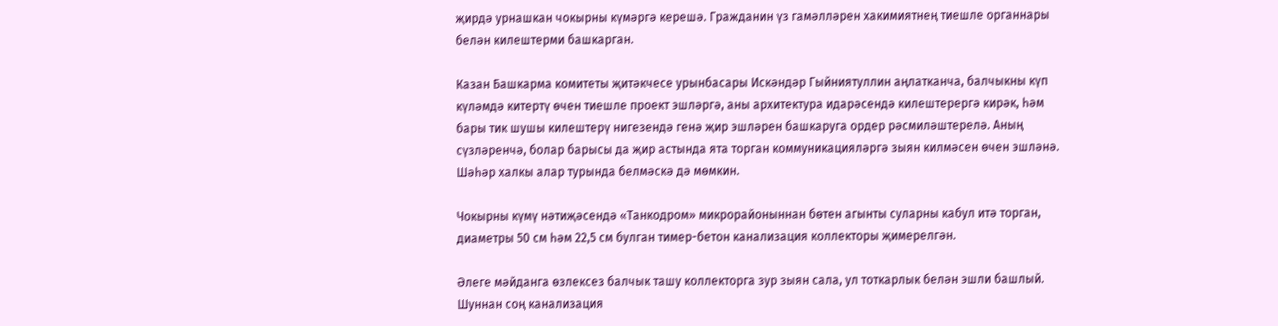җирдә урнашкан чокырны күмәргә керешә. Гражданин үз гамәлләрен хакимиятнең тиешле органнары белән килештерми башкарган.

Казан Башкарма комитеты җитәкчесе урынбасары Искәндәр Гыйниятуллин аңлатканча, балчыкны күп күләмдә китертү өчен тиешле проект эшләргә, аны архитектура идарәсендә килештерергә кирәк, һәм бары тик шушы килештерү нигезендә генә җир эшләрен башкаруга ордер рәсмиләштерелә. Аның сүзләренчә, болар барысы да җир астында ята торган коммуникацияләргә зыян килмәсен өчен эшләнә. Шәһәр халкы алар турында белмәскә дә мөмкин.

Чокырны күмү нәтиҗәсендә «Танкодром» микрорайоныннан бөтен агынты суларны кабул итә торган, диаметры 50 см һәм 22,5 см булган тимер-бетон канализация коллекторы җимерелгән.

Әлеге мәйданга өзлексез балчык ташу коллекторга зур зыян сала, ул тоткарлык белән эшли башлый. Шуннан соң канализация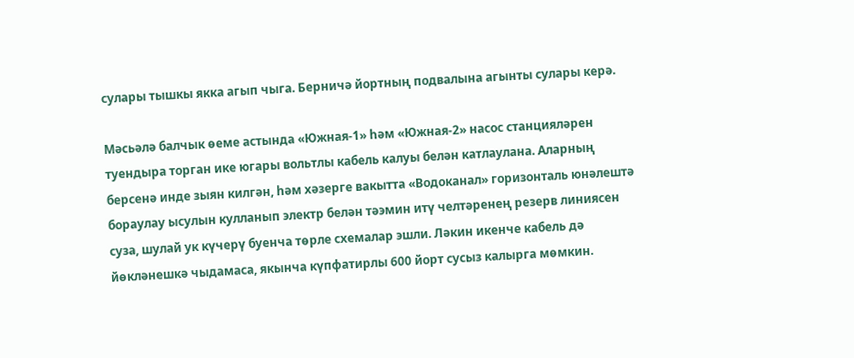сулары тышкы якка агып чыга. Берничә йортның подвалына агынты сулары керә.

Мәсьәлә балчык өеме астында «Южная-1» һәм «Южная-2» насос станцияләрен туендыра торган ике югары вольтлы кабель калуы белән катлаулана. Аларның берсенә инде зыян килгән, һәм хәзерге вакытта «Водоканал» горизонталь юнәлештә бораулау ысулын кулланып электр белән тәэмин итү челтәренең резерв линиясен суза, шулай ук күчерү буенча төрле схемалар эшли. Ләкин икенче кабель дә йөкләнешкә чыдамаса, якынча күпфатирлы 600 йорт сусыз калырга мөмкин.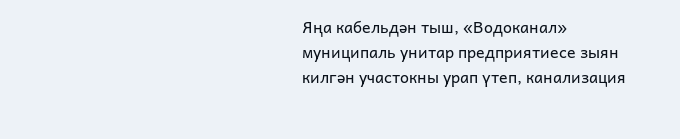Яңа кабельдән тыш, «Водоканал» муниципаль унитар предприятиесе зыян килгән участокны урап үтеп, канализация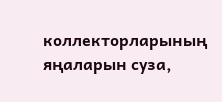коллекторларының яңаларын суза,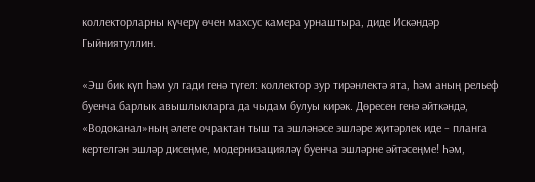коллекторларны күчерү өчен махсус камера урнаштыра, диде Искәндәр Гыйниятуллин.

«Эш бик күп һәм ул гади генә түгел: коллектор зур тирәнлектә ята, һәм аның рельеф буенча барлык авышлыкларга да чыдам булуы кирәк. Дөресен генә әйткәндә, «Водоканал»ның әлеге очрактан тыш та эшләнәсе эшләре җитәрлек иде – планга кертелгән эшләр дисеңме, модернизацияләү буенча эшләрне әйтәсеңме! Һәм,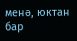менә, юктан бар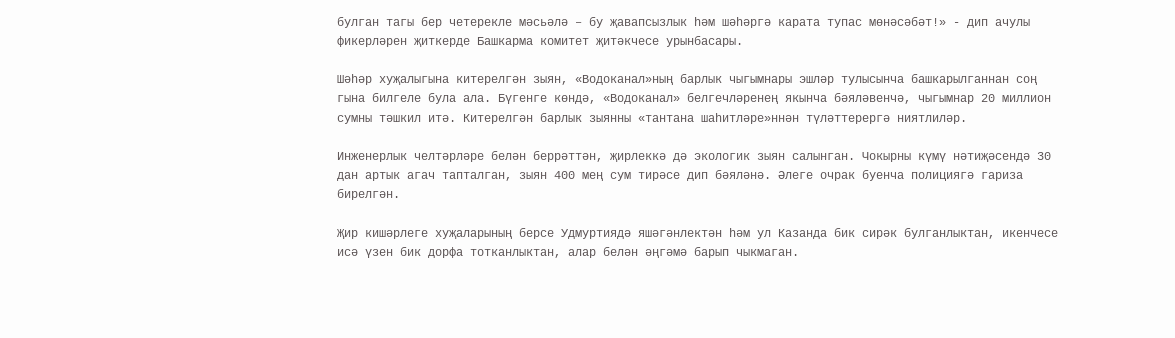булган тагы бер четерекле мәсьәлә – бу җавапсызлык һәм шәһәргә карата тупас мөнәсәбәт!» - дип ачулы фикерләрен җиткерде Башкарма комитет җитәкчесе урынбасары.

Шәһәр хуҗалыгына китерелгән зыян, «Водоканал»ның барлык чыгымнары эшләр тулысынча башкарылганнан соң гына билгеле була ала. Бүгенге көндә, «Водоканал» белгечләренең якынча бәяләвенчә, чыгымнар 20 миллион сумны тәшкил итә. Китерелгән барлык зыянны «тантана шаһитләре»ннән түләттерергә ниятлиләр.

Инженерлык челтәрләре белән беррәттән, җирлеккә дә экологик зыян салынган. Чокырны күмү нәтиҗәсендә 30 дан артык агач тапталган, зыян 400 мең сум тирәсе дип бәяләнә. Әлеге очрак буенча полициягә гариза бирелгән.

Җир кишәрлеге хуҗаларының берсе Удмуртиядә яшәгәнлектән һәм ул Казанда бик сирәк булганлыктан, икенчесе исә үзен бик дорфа тотканлыктан, алар белән әңгәмә барып чыкмаган.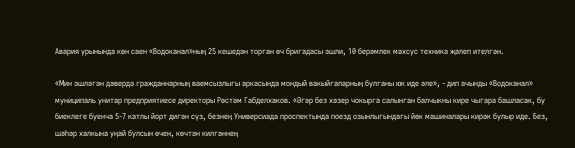Авария урынында көн саен «Водоканал»ның 25 кешедән торган өч бригадасы эшли, 10 берәмлек махсус техника җәлеп ителгән.

«Мин эшләгән дәвердә гражданнарның ваемсызлыгы аркасында мондый вакыйгаларның булганы юк иде әле», - дип ачынды «Водоканал» муниципаль унитар предприятиесе директоры Рөстәм Габделхаков. «Әгәр без хәзер чокырга салынган балчыкны кире чыгара башласак, бу биеклеге буенча 5-7 катлы йорт дигән сүз, безнең Универсиада проспектында поезд озынлыгындагы йөк машиналары кирәк булыр иде. Без, шәһәр халкына уңай булсын өчен, көчтән килгәннең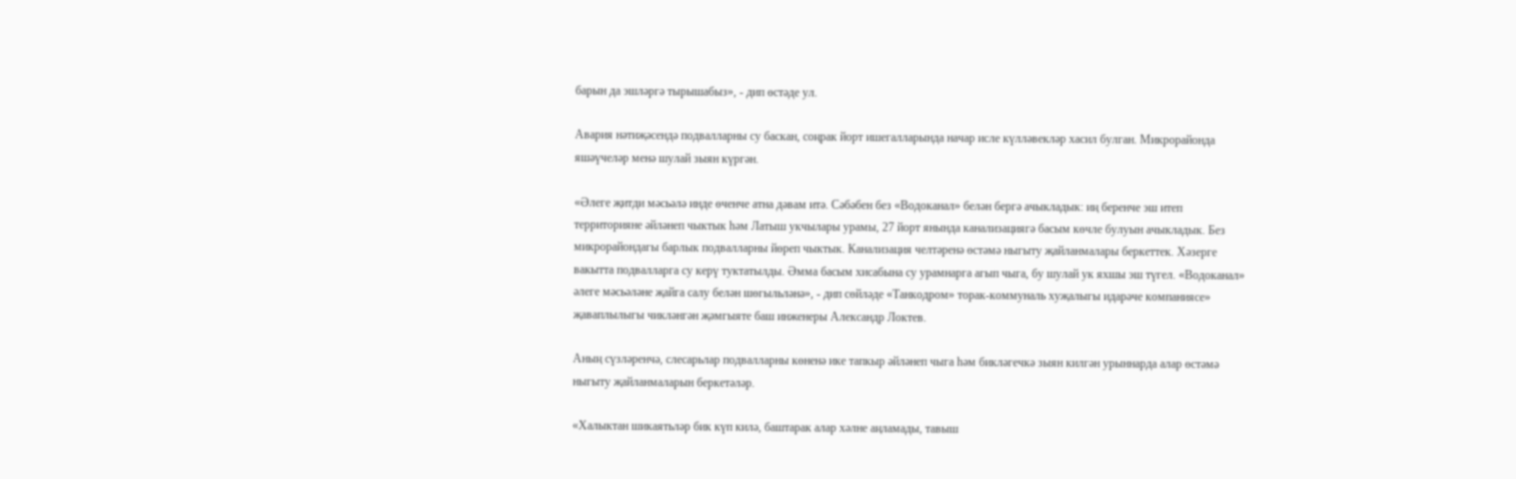барын да эшләргә тырышабыз», - дип өстәде ул.

Авария нәтиҗәсендә подвалларны су баскан, соңрак йорт ишегалларында начар исле күлләвекләр хасил булган. Микрорайонда яшәүчеләр менә шулай зыян күргән.

«Әлеге җитди мәсьәлә инде өченче атна дәвам итә. Сәбәбен без «Водоканал» белән бергә ачыкладык: иң беренче эш итеп территорияне әйләнеп чыктык һәм Латыш укчылары урамы, 27 йорт янында канализациягә басым көчле булуын ачыкладык. Без микрорайондагы барлык подвалларны йөреп чыктык. Канализация челтәренә өстәмә ныгыту җайланмалары беркеттек. Хәзерге вакытта подвалларга су керү туктатылды. Әмма басым хисабына су урамнарга агып чыга, бу шулай ук яхшы эш түгел. «Водоканал» әлеге мәсьәләне җайга салу белән шөгыльләнә», - дип сөйләде «Танкодром» торак-коммуналь хуҗалыгы идарәче компаниясе» җаваплылыгы чикләнгән җәмгыяте баш инженеры Александр Локтев.

Аның сүзләренчә, слесарьлар подвалларны көненә ике тапкыр әйләнеп чыга һәм бикләгечкә зыян килгән урыннарда алар өстәмә ныгыту җайланмаларын беркетәләр.

«Халыктан шикаятьләр бик күп килә, баштарак алар хәлне аңламады, тавыш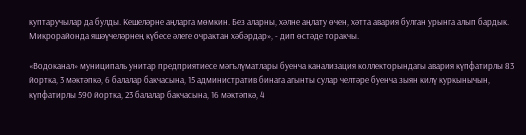куптаручылар да булды. Кешеләрне аңларга мөмкин. Без аларны, хәлне аңлату өчен, хәтта авария булган урынга алып бардык. Микрорайонда яшәүчеләрнең күбесе әлеге очрактан хәбәрдар», - дип өстәде торакчы.

«Водоканал» муниципаль унитар предприятиесе мәгълүматлары буенча канализация коллекторындагы авария күпфатирлы 83 йортка, 3 мәктәпкә, 6 балалар бакчасына, 15 административ бинага агынты сулар челтәре буенча зыян килү куркынычын, күпфатирлы 590 йортка, 23 балалар бакчасына, 16 мәктәпкә, 4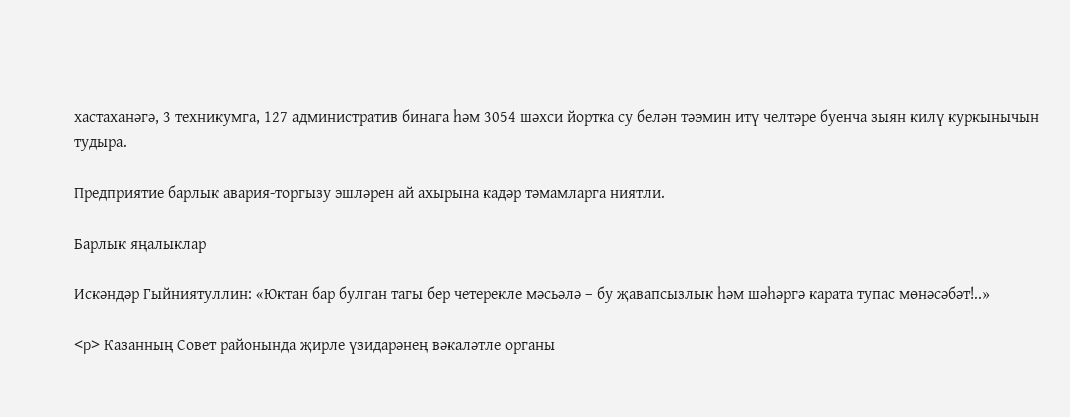хастаханәгә, 3 техникумга, 127 административ бинага һәм 3054 шәхси йортка су белән тәэмин итү челтәре буенча зыян килү куркынычын тудыра.

Предприятие барлык авария-торгызу эшләрен ай ахырына кадәр тәмамларга ниятли.

Барлык яңалыклар

Искәндәр Гыйниятуллин: «Юктан бар булган тагы бер четерекле мәсьәлә – бу җавапсызлык һәм шәһәргә карата тупас мөнәсәбәт!..»

<p> Казанның Совет районында җирле үзидарәнең вәкаләтле органы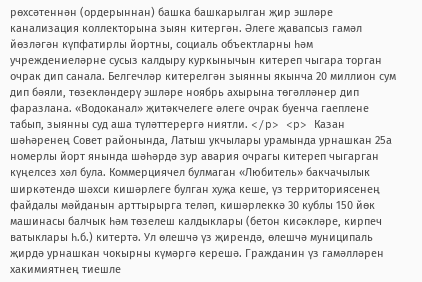рөхсәтеннән (ордерыннан) башка башкарылган җир эшләре канализация коллекторына зыян китергән. Әлеге җавапсыз гамәл йөзләгән күпфатирлы йортны, социаль объектларны һәм учреждениеләрне сусыз калдыру куркынычын китереп чыгара торган очрак дип санала. Белгечләр китерелгән зыянны якынча 20 миллион сум дип бәяли, төзекләндерү эшләре ноябрь ахырына төгәлләнер дип фаразлана. «Водоканал» җитәкчелеге әлеге очрак буенча гаеплене табып, зыянны суд аша түләттерергә ниятли. </p> <p> Казан шәһәренең Совет районында, Латыш укчылары урамында урнашкан 25а номерлы йорт янында шәһәрдә зур авария очрагы китереп чыгарган күңелсез хәл була. Коммерциячел булмаган «Любитель» бакчачылык ширкәтендә шәхси кишәрлеге булган хуҗа кеше, үз территориясенең файдалы мәйданын арттырырга теләп, кишәрлеккә 30 кублы 150 йөк машинасы балчык һәм төзелеш калдыклары (бетон кисәкләре, кирпеч ватыклары һ.б.) китертә. Ул өлешчә үз җирендә, өлешчә муниципаль җирдә урнашкан чокырны күмәргә керешә. Гражданин үз гамәлләрен хакимиятнең тиешле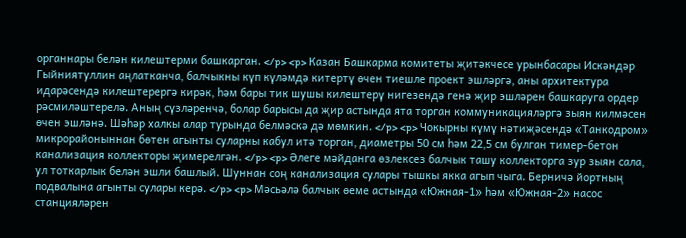органнары белән килештерми башкарган. </p> <p> Казан Башкарма комитеты җитәкчесе урынбасары Искәндәр Гыйниятуллин аңлатканча, балчыкны күп күләмдә китертү өчен тиешле проект эшләргә, аны архитектура идарәсендә килештерергә кирәк, һәм бары тик шушы килештерү нигезендә генә җир эшләрен башкаруга ордер рәсмиләштерелә. Аның сүзләренчә, болар барысы да җир астында ята торган коммуникацияләргә зыян килмәсен өчен эшләнә. Шәһәр халкы алар турында белмәскә дә мөмкин. </p> <p> Чокырны күмү нәтиҗәсендә «Танкодром» микрорайоныннан бөтен агынты суларны кабул итә торган, диаметры 50 см һәм 22,5 см булган тимер-бетон канализация коллекторы җимерелгән. </p> <p> Әлеге мәйданга өзлексез балчык ташу коллекторга зур зыян сала, ул тоткарлык белән эшли башлый. Шуннан соң канализация сулары тышкы якка агып чыга. Берничә йортның подвалына агынты сулары керә. </p> <p> Мәсьәлә балчык өеме астында «Южная-1» һәм «Южная-2» насос станцияләрен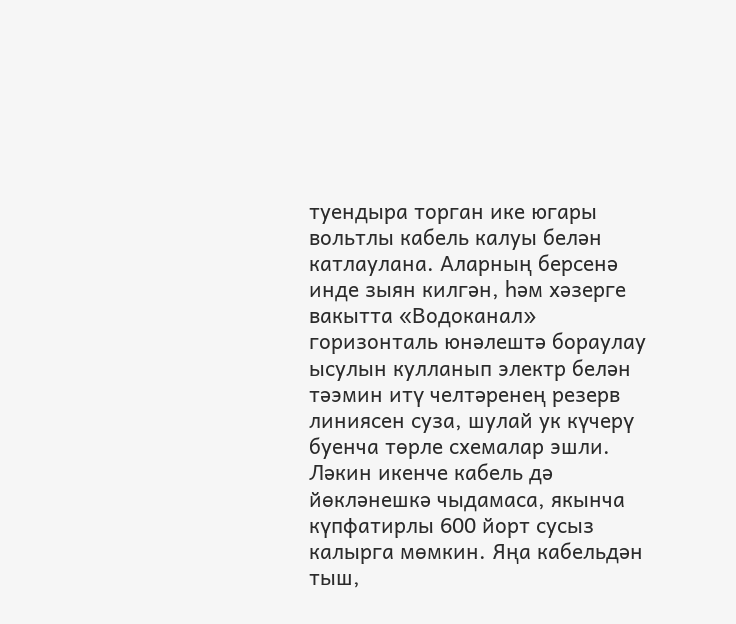туендыра торган ике югары вольтлы кабель калуы белән катлаулана. Аларның берсенә инде зыян килгән, һәм хәзерге вакытта «Водоканал» горизонталь юнәлештә бораулау ысулын кулланып электр белән тәэмин итү челтәренең резерв линиясен суза, шулай ук күчерү буенча төрле схемалар эшли. Ләкин икенче кабель дә йөкләнешкә чыдамаса, якынча күпфатирлы 600 йорт сусыз калырга мөмкин. Яңа кабельдән тыш,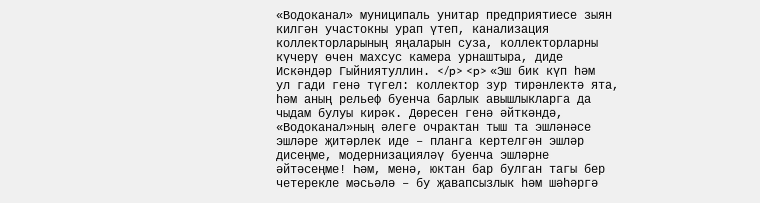«Водоканал» муниципаль унитар предприятиесе зыян килгән участокны урап үтеп, канализация коллекторларының яңаларын суза, коллекторларны күчерү өчен махсус камера урнаштыра, диде Искәндәр Гыйниятуллин. </p> <p> «Эш бик күп һәм ул гади генә түгел: коллектор зур тирәнлектә ята, һәм аның рельеф буенча барлык авышлыкларга да чыдам булуы кирәк. Дөресен генә әйткәндә, «Водоканал»ның әлеге очрактан тыш та эшләнәсе эшләре җитәрлек иде – планга кертелгән эшләр дисеңме, модернизацияләү буенча эшләрне әйтәсеңме! Һәм, менә, юктан бар булган тагы бер четерекле мәсьәлә – бу җавапсызлык һәм шәһәргә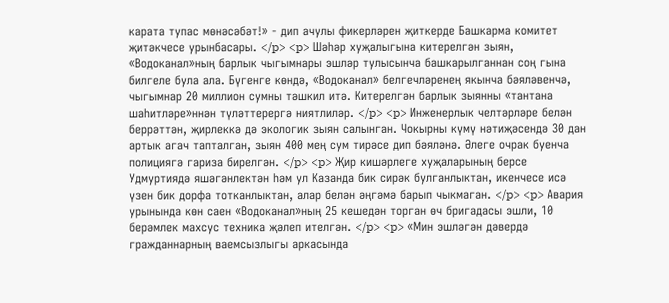карата тупас мөнәсәбәт!» - дип ачулы фикерләрен җиткерде Башкарма комитет җитәкчесе урынбасары. </p> <p> Шәһәр хуҗалыгына китерелгән зыян, «Водоканал»ның барлык чыгымнары эшләр тулысынча башкарылганнан соң гына билгеле була ала. Бүгенге көндә, «Водоканал» белгечләренең якынча бәяләвенчә, чыгымнар 20 миллион сумны тәшкил итә. Китерелгән барлык зыянны «тантана шаһитләре»ннән түләттерергә ниятлиләр. </p> <p> Инженерлык челтәрләре белән беррәттән, җирлеккә дә экологик зыян салынган. Чокырны күмү нәтиҗәсендә 30 дан артык агач тапталган, зыян 400 мең сум тирәсе дип бәяләнә. Әлеге очрак буенча полициягә гариза бирелгән. </p> <p> Җир кишәрлеге хуҗаларының берсе Удмуртиядә яшәгәнлектән һәм ул Казанда бик сирәк булганлыктан, икенчесе исә үзен бик дорфа тотканлыктан, алар белән әңгәмә барып чыкмаган. </p> <p> Авария урынында көн саен «Водоканал»ның 25 кешедән торган өч бригадасы эшли, 10 берәмлек махсус техника җәлеп ителгән. </p> <p> «Мин эшләгән дәвердә гражданнарның ваемсызлыгы аркасында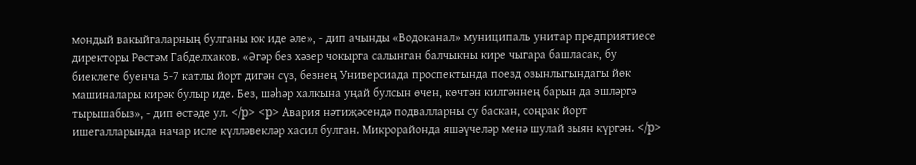мондый вакыйгаларның булганы юк иде әле», - дип ачынды «Водоканал» муниципаль унитар предприятиесе директоры Рөстәм Габделхаков. «Әгәр без хәзер чокырга салынган балчыкны кире чыгара башласак, бу биеклеге буенча 5-7 катлы йорт дигән сүз, безнең Универсиада проспектында поезд озынлыгындагы йөк машиналары кирәк булыр иде. Без, шәһәр халкына уңай булсын өчен, көчтән килгәннең барын да эшләргә тырышабыз», - дип өстәде ул. </p> <p> Авария нәтиҗәсендә подвалларны су баскан, соңрак йорт ишегалларында начар исле күлләвекләр хасил булган. Микрорайонда яшәүчеләр менә шулай зыян күргән. </p>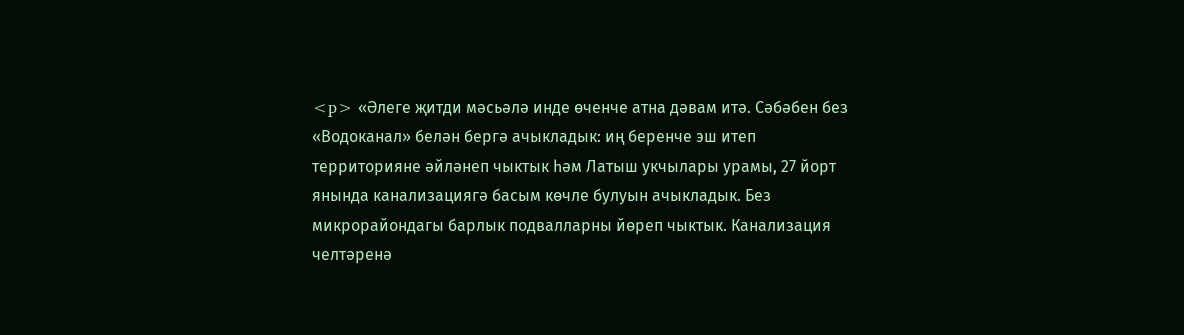<p> «Әлеге җитди мәсьәлә инде өченче атна дәвам итә. Сәбәбен без «Водоканал» белән бергә ачыкладык: иң беренче эш итеп территорияне әйләнеп чыктык һәм Латыш укчылары урамы, 27 йорт янында канализациягә басым көчле булуын ачыкладык. Без микрорайондагы барлык подвалларны йөреп чыктык. Канализация челтәренә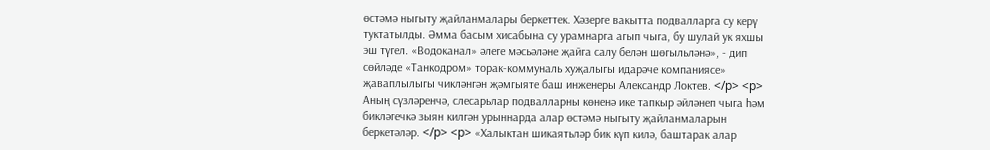өстәмә ныгыту җайланмалары беркеттек. Хәзерге вакытта подвалларга су керү туктатылды. Әмма басым хисабына су урамнарга агып чыга, бу шулай ук яхшы эш түгел. «Водоканал» әлеге мәсьәләне җайга салу белән шөгыльләнә», - дип сөйләде «Танкодром» торак-коммуналь хуҗалыгы идарәче компаниясе» җаваплылыгы чикләнгән җәмгыяте баш инженеры Александр Локтев. </p> <p> Аның сүзләренчә, слесарьлар подвалларны көненә ике тапкыр әйләнеп чыга һәм бикләгечкә зыян килгән урыннарда алар өстәмә ныгыту җайланмаларын беркетәләр. </p> <p> «Халыктан шикаятьләр бик күп килә, баштарак алар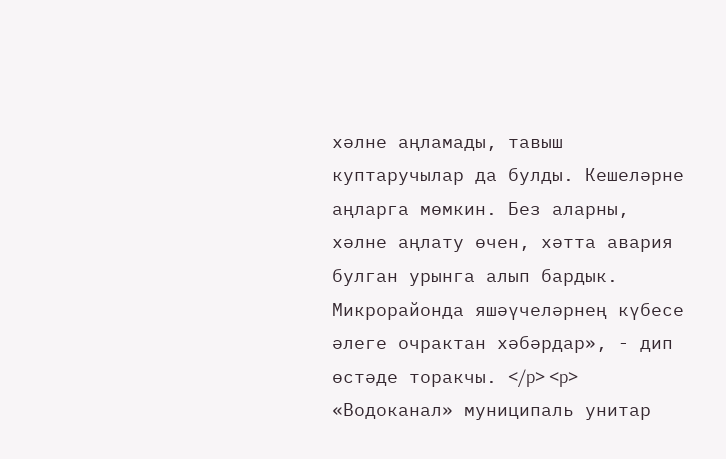хәлне аңламады, тавыш куптаручылар да булды. Кешеләрне аңларга мөмкин. Без аларны, хәлне аңлату өчен, хәтта авария булган урынга алып бардык. Микрорайонда яшәүчеләрнең күбесе әлеге очрактан хәбәрдар», - дип өстәде торакчы. </p> <p> «Водоканал» муниципаль унитар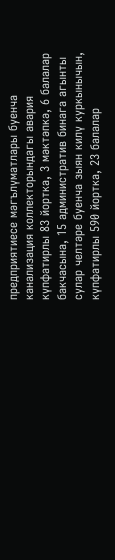предприятиесе мәгълүматлары буенча канализация коллекторындагы авария күпфатирлы 83 йортка, 3 мәктәпкә, 6 балалар бакчасына, 15 административ бинага агынты сулар челтәре буенча зыян килү куркынычын, күпфатирлы 590 йортка, 23 балалар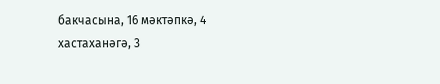бакчасына, 16 мәктәпкә, 4 хастаханәгә, 3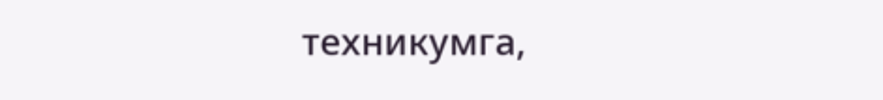техникумга,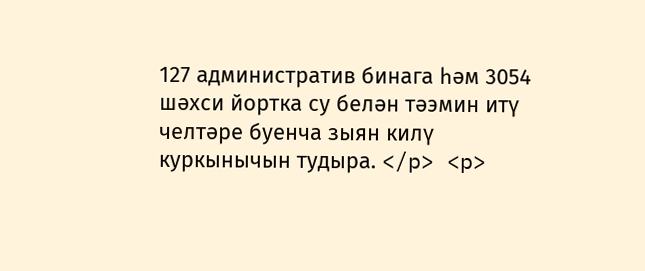127 административ бинага һәм 3054 шәхси йортка су белән тәэмин итү челтәре буенча зыян килү куркынычын тудыра. </p> <p>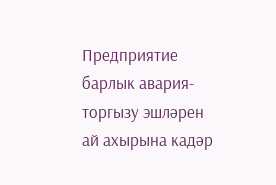Предприятие барлык авария-торгызу эшләрен ай ахырына кадәр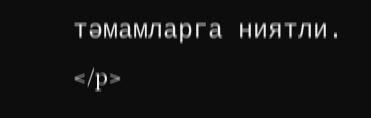тәмамларга ниятли. </p>